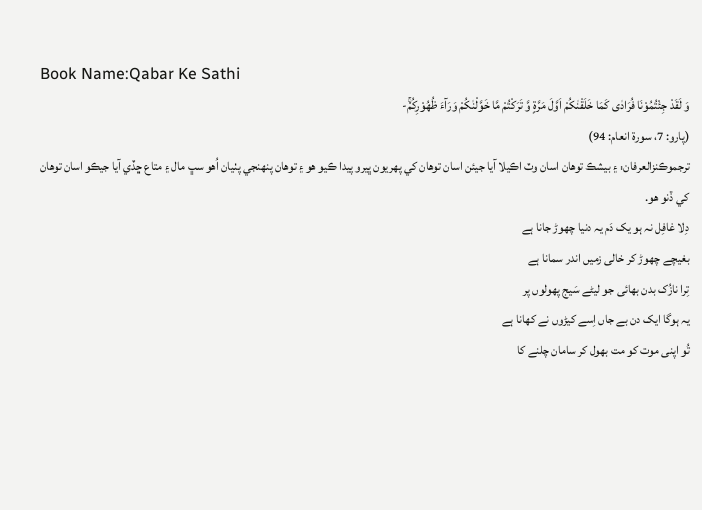Book Name:Qabar Ke Sathi
وَ لَقَدْ جِئْتُمُوْنَا فُرَادٰى كَمَا خَلَقْنٰكُمْ اَوَّلَ مَرَّةٍ وَّ تَرَكْتُمْ مَّا خَوَّلْنٰكُمْ وَرَآءَ ظُهُوْرِكُمْۚ-
(پارو: 7، سورة انعام: 94)
ترجموڪنزالعرفان: ۽ بيشڪ توھان اسان وٽ اڪيلا آيا جيئن اسان توھان کي پھريون ڀيرو پيدا ڪيو ھو ۽ توھان پنھنجي پٺيان اُھو سڀ مال ۽ متاع ڇڏي آيا جيڪو اسان توھان کي ڏنو ھو.
دِلا غافِل نہ ہو یک دَم یہ دنیا چھوڑ جانا ہے
بغیچے چھوڑ کر خالی زمیں اندر سمانا ہے
تِرا نازُک بدن بھائی جو لیٹے سَیج پھولوں پر
یہ ہوگا ایک دن بے جاں اِسے کیڑوں نے کھانا ہے
تُو اپنی موت کو مت بھول کر سامان چلنے کا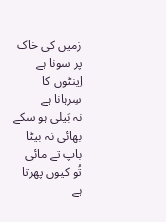زمیں کی خاک پر سونا ہے اِینٹوں کا سِرہانا ہے
نہ بَیلی ہو سکے بھائی نہ بیٹا باپ تے مائی
تُو کیوں پھرتا ہے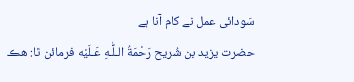سَودائی عمل نے کام آنا ہے
حضرت يزيد بن شُريح رَحْمَةُ الـلّٰـهِ عَـلَيْه فرمائن ٿا: ھڪ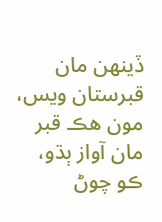ڏينھن مان قبرستان ويس، مون ھڪ قبر مان آواز ٻڌو، ڪو چوڻ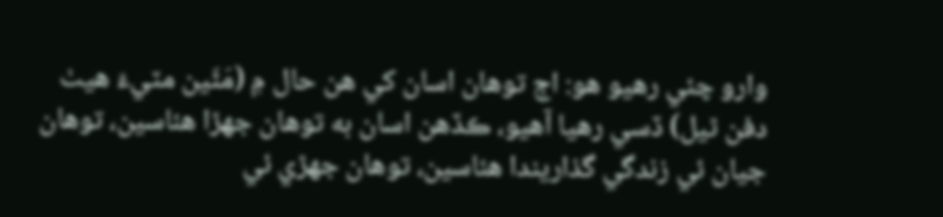وارو چئي رھيو ھو: اڄ توھان اسان کي ھن حال ۾ (مَڻَين مٽيءَ ھيٺ دفن ٿيل) ڏسي رھيا آھيو، ڪڏھن اسان به توھان جھڙا ھئاسين، توھان جيان ئي زندگي گذاريندا ھئاسين، توھان جھڙي ئي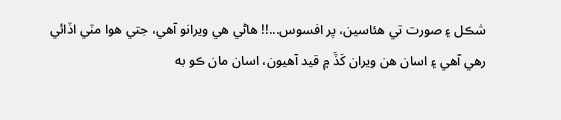شڪل ۽ صورت تي ھئاسين، پر افسوس...!! ھاڻي ھي ويرانو آھي، جتي ھوا مٽي اڏائي رھي آھي ۽ اسان ھن ويران کَڏَ ۾ قيد آھيون، اسان مان ڪو به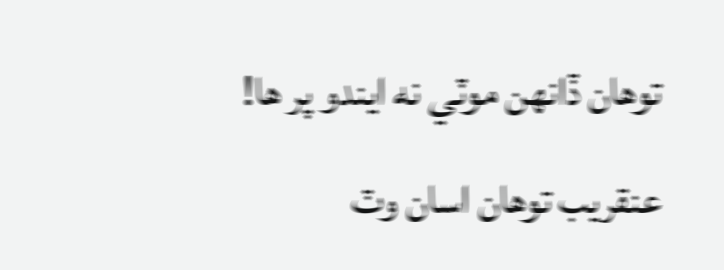توھان ڏانهن موٽي نه ايندو پر ھا! عنقريب توھان اسان وٽ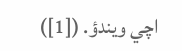اچي ويندؤ. ([1])